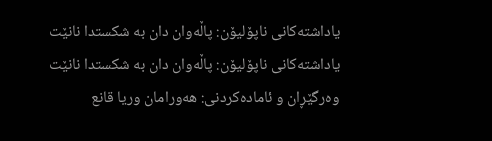یاداشتەکانی ناپۆلیۆن: پاڵەوان دان بە شکستدا نانێت
یاداشتەکانی ناپۆلیۆن: پاڵەوان دان بە شکستدا نانێت
وەرگێڕان و ئامادەکردنی: هەورامان وریا قانع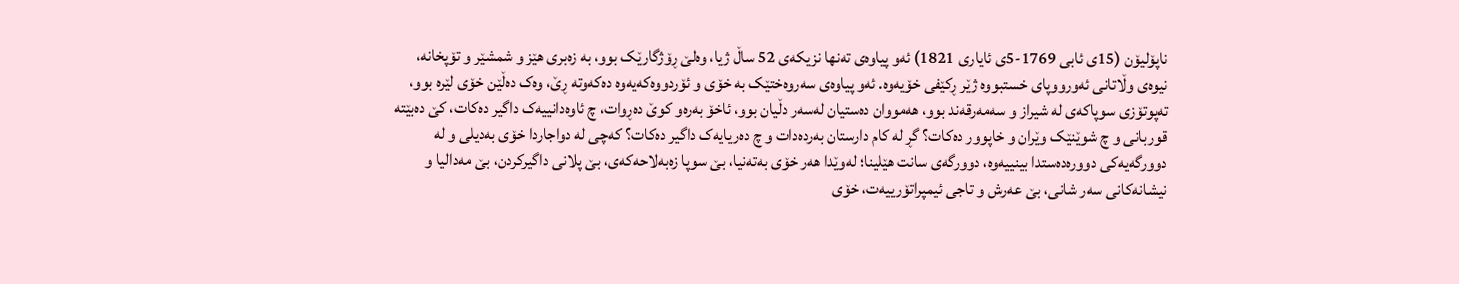ناپۆلیۆن (15ی ئابی 1769-5ی ئایاری 1821) ئەو پیاوەی تەنها نزیکەی 52 ساڵ ژیا، وەلێ ڕۆژگارێک بوو، بە زەبری هێز و شمشێر و تۆپخانە، نیوەی وڵاتانی ئەورووپای خستبووە ژێر ڕکێفی خۆیەوە. ئەو پیاوەی سەروەختێک بە خۆی و ئۆردووەکەیەوە دەکەوتە ڕێ، وەک دەڵێن خۆی لێرە بوو، تەپوتۆزی سوپاکەی لە شیراز و سەمەرقەند بوو، هەمووان دەستیان لەسەر دڵیان بوو، ئاخۆ بەرەو کوێ دەڕوات، چ ئاوەدانییەک داگیر دەکات، کێ دەبێتە قوربانی و چ شوێنێک وێران و خاپوور دەکات؟ گڕ لە کام دارستان بەردەدات و چ دەریایەک داگیر دەکات؟ کەچی لە دواجاردا خۆی بەدیلی و لە دوورگەیەکی دوورەدەستدا بینییەوە، دوورگەی سانت هێلينا؛ لەوێدا هەر خۆی بەتەنیا، بێ سوپا زەبەلاحەکەی، بێ پلانی داگیرکردن، بێ مەدالیا و نیشانەکانی سەر شانی، بێ عەرش و تاجی ئیمپراتۆرییەت، خۆی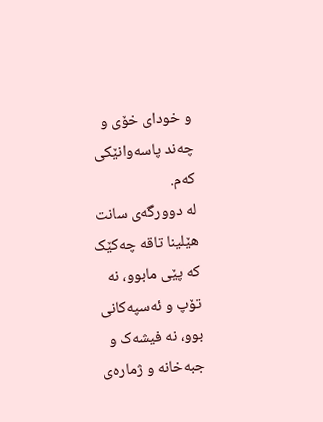و خودای خۆی و چەند پاسەوانێکی کەم.
لە دوورگەی سانت هێلینا تاقە چەکێک کە پێی مابوو، نە تۆپ و ئەسپەکانی بوو، نە فیشەک و جبەخانە و ژمارەی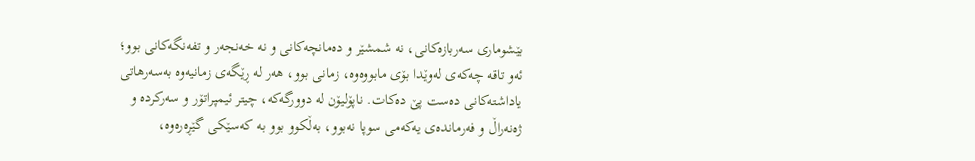بێشوماری سەربازەکانی، نە شمشێر و دەمانچەکانی و نە خەنجەر و تفەنگەکانی بوو؛ ئەو تاقە چەکەی لەوێدا بۆی مابووەوە، زمانی بوو، هەر لە ڕێگەی زمانیەوە بەسەرهاتی یاداشتەکانی دەست پێ دەکات. ناپۆلیۆن لە دوورگەکە، چیتر ئیمپراتۆر و سەرکردە و ژەنەراڵ و فەرماندەی یەکەمی سوپا نەبوو، بەڵکوو بوو بە کەسێکی گێڕەرەوە،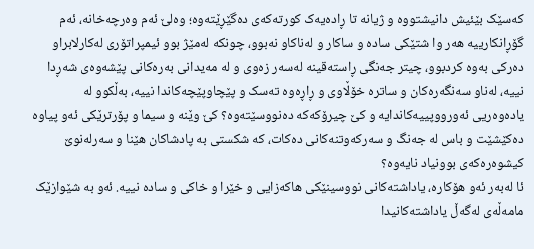کەسێک بێئیش دانیشتووە و ژیانە تا ڕادەیەک کورتەکەی دەگێڕێتەوە؛ وەلێ ئەم وەرچەخانە، ئەم گۆڕانکارییە هەر وا شتێکی سادە و ساکار و لەناکاو نەبوو، چونکە لەمێژ بوو ئیمپراتۆری لەکارلابراو دەرکی بەوە کردبوو، چیتر جەنگی ڕاستەقینە لەسەر زەوی و لە مەیدانی بەرەکانی پێشەوەی شەڕدا نییە، لەناو سەنگەرەکان و ساترە خۆڵاوی و ڕاڕەوە تەسک و پێچاوپێچەکاندا نییە، بەڵکوو لە یادەوەریی ئەورووپییەکاندایە و کێ چیرۆکەکە دەنووسێتەوە؟ کێ وێنە و سیما و پۆرترێکی ئەو پیاوە دەکێشێت و باس لە جەنگ و سەرکەوتنەکانی دەکات، کە شکستی بە پادشاکان هێنا و سەرلەنوێ کیشوەرەکەی بوونیاد نایەوە؟
ئا لەبەر ئەو هۆکارە، یاداشتەکانی نووسینێکی هاکەزایی و خێرا و خاکی و سادە نییە. ئەو بە شێوازێک مامەڵەی لەگەڵ یاداشتەکانیدا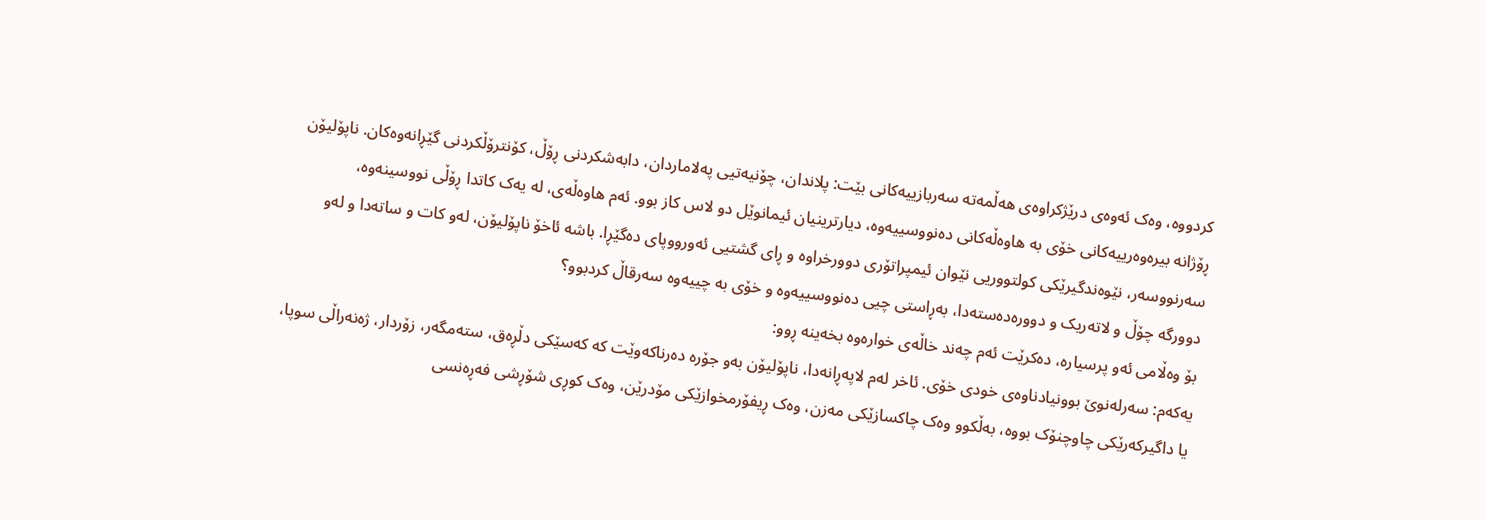کردووە، وەک ئەوەی درێژکراوەی هەڵمەتە سەربازییەکانی بێت: پلاندان، چۆنیەتیی پەلاماردان، دابەشکردنی ڕۆڵ، کۆنترۆڵکردنی گێڕانەوەکان. ناپۆلیۆن ڕۆژانە بیرەوەرییەکانی خۆی بە هاوەڵەکانی دەنووسییەوە، دیارترینیان ئیمانوێل دو لاس کاز بوو. ئەم هاوەڵەی، لە یەک کاتدا ڕۆڵی نووسینەوە، سەرنووسەر، نێوەندگیرێکی کولتووریی نێوان ئیمپراتۆری دوورخراوە و ڕای گشتیی ئەورووپای دەگێڕا. باشە ئاخۆ ناپۆلیۆن، لەو کات و ساتەدا و لەو دوورگە چۆڵ و لاتەریک و دوورەدەستەدا، بەڕاستی چیی دەنووسییەوە و خۆی بە چییەوە سەرقاڵ کردبوو؟
بۆ وەڵامی ئەو پرسیارە، دەکرێت ئەم چەند خاڵەی خوارەوە بخەینە ڕوو:
یەکەم: سەرلەنوێ بوونیادناوەی خودی خۆی. ئاخر لەم لاپەڕانەدا، ناپۆلیۆن بەو جۆرە دەرناکەوێت کە کەسێکی دڵڕەق، ستەمگەر، زۆردار، ژەنەراڵی سوپا، یا داگیرکەرێکی چاوچنۆک بووە، بەڵکوو وەک چاکسازێکی مەزن، وەک ڕیفۆرمخوازێکی مۆدرێن، وەک کوڕی شۆڕشی فەڕەنسی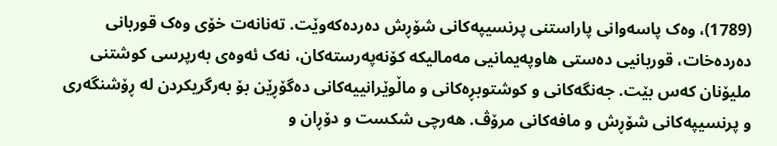(1789)، وەک پاسەوانی پاراستنی پرنسیپەکانی شۆڕش دەردەکەوێت. تەنانەت خۆی وەک قوربانی دەردەخات، قوربانیی دەستی هاوپەیمانیی مەمالیکە کۆنەپەرستەکان، نەک ئەوەی بەرپرسی کوشتنی ملیۆنان کەس بێت. جەنگەکانی و کوشتوبڕەکانی و ماڵوێرانییەکانی دەگۆڕێن بۆ بەرگریکردن لە ڕۆشنگەری و پرنسیپەکانی شۆڕش و مافەکانی مرۆڤ. هەرچی شکست و دۆڕان و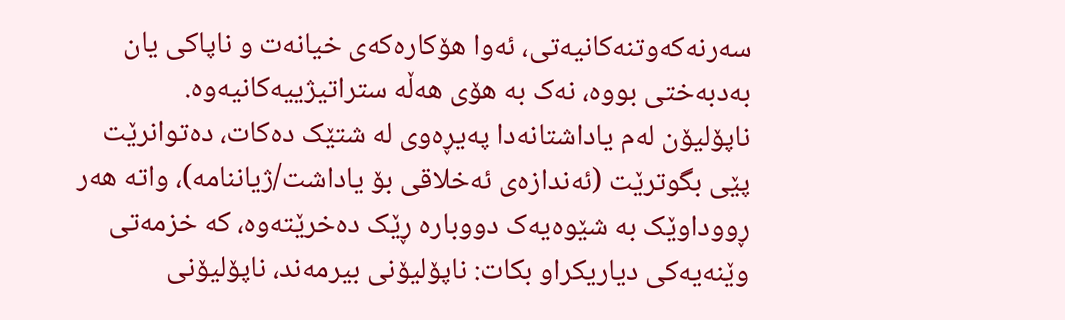سەرنەکەوتنەکانیەتی، ئەوا هۆکارەکەی خیانەت و ناپاکی یان بەدبەختی بووە، نەک بە هۆی هەڵە ستراتیژییەکانیەوە.
ناپۆلیۆن لەم یاداشتانەدا پەیڕەوی لە شتێک دەکات، دەتوانرێت پێی بگوترێت (ئەندازەی ئەخلاقی بۆ یاداشت/ژیاننامە)، واتە هەر ڕووداوێک بە شێوەیەک دووبارە ڕێک دەخرێتەوە، کە خزمەتی وێنەیەکی دیاریکراو بکات: ناپۆلیۆنی بیرمەند، ناپۆلیۆنی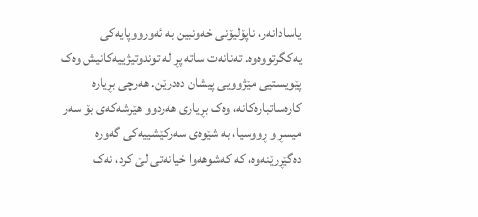یاسادانەر، ناپۆلیۆنی خەونبین بە ئەورووپایەکی یەکگرتووەوە. تەنانەت ساتە پڕ لە توندوتیژییەکانیش وەک پێویستیی مێژوویی پیشان دەدرێن. هەرچی بڕیارە کارەساتبارەکانە، وەک بڕیاری هەردوو هێرشەکەی بۆ سەر میسڕ و ڕووسیا، بە شێوەی سەرکێشییەکی گەورە دەگێڕرێنەوە، کە کەشوهەوا خیانەتی لێ کرد، نەک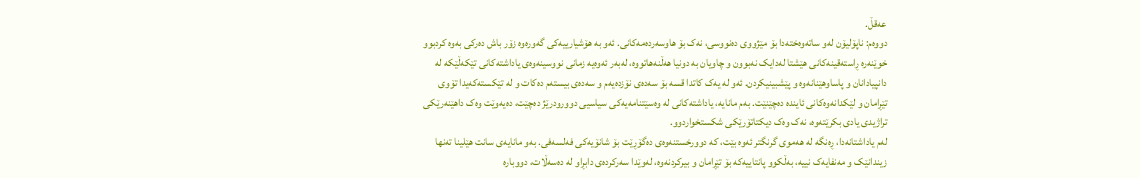عەقڵ.
دووەم: ناپۆلیۆن لەو ساتەوەختەدا بۆ مێژووی دەنووسی، نەک بۆ هاوسەردەمەکانی. ئەو بە هۆشیارییەکی گەورەوە زۆر باش دەرکی بەوە کردبوو خوێنەرە ڕاستەقینەکانی هێشتا لەدایک نەبوون و چاویان بە دونیا هەڵنەهاتووە، لەبەر ئەوەیە زمانی نووسینەوەی یاداشتەکانی تێکەڵێکە لە دانپیادانان و پاساوهێنانەوە و پێشبینیکردن. ئەو لە یەک کاتدا قسە بۆ سەدەی نۆزدەیەم و سەدەی بیستەم دەکات و لە تێکستەکەیدا تۆوی تێڕامان و لێکدانەوەکانی ئایندە دەچێنێت. بەم مانایە، یاداشتەکانی لە وەسێتنامەیەکی سیاسیی دوورودرێژ دەچێت، دەیەوێت وەک داهێنەرێکی تراژیدی یادی بکرێتەوە، نەک وەک دیکتاتۆرێکی شکستخواردوو.
لەم یاداشتانەدا، ڕەنگە لە هەموی گرنگتر ئەوە بێت، کە دوورخستنەوەی دەگۆڕێت بۆ شانۆیەکی فەلسەفی. بەو مانایەی سانت هێلینا تەنها زیندانێک و مەنفایەک نییە، بەڵکوو پانتاییەکە بۆ تێڕامان و بیرکردنەوە، لەوێدا سەرکردەی دابڕاو لە دەسەڵات، دووبارە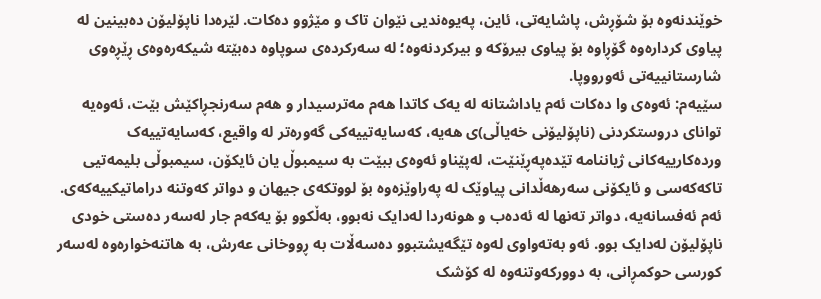خوێندنەوە بۆ شۆڕش، پاشایەتی، ئاین، پەیوەندیی نێوان تاک و مێژوو دەکات. لێرەدا ناپۆلیۆن دەبینین لە پیاوی کردارەوە گۆڕاوە بۆ پیاوی بیرۆکە و بیرکردنەوە؛ لە سەرکردەی سوپاوە دەبێتە شیکەرەوەی ڕێڕەوی شارستانییەتی ئەورووپا.
سێیەم: ئەوەی وا دەکات ئەم یاداشتانە لە یەک کاتدا هەم مەترسیدار و هەم سەرنجڕاکێش بێت، ئەوەیە توانای دروستکردنی (ناپۆلیۆنی خەیاڵی)ی هەیە، کەسایەتییەکی گەورەتر لە واقیع، کەسایەتییەک وردەکارییەکانی ژیاننامە تێدەپەڕێنێت، لەپێناو ئەوەی ببێت بە سیمبوڵ یان ئایکۆن، سیمبوڵی بلیمەتیی تاکەکەسی و ئایکۆنی سەرهەڵدانی پیاوێک لە پەراوێزەوە بۆ لووتکەی جیهان و دواتر کەوتنە دراماتیکییەکەی. ئەم ئەفسانەیە، دواتر تەنها لە ئەدەب و هونەردا لەدایک نەبوو، بەڵکوو بۆ یەکەم جار لەسەر دەستی خودی ناپۆلیۆن لەدایک بوو. ئەو بەتەواوی لەوە تێگەیشتبوو دەسەڵات بە ڕووخانی عەرش، بە هاتنەخوارەوە لەسەر کورسی حوکمڕانی، بە دوورکەوتنەوە لە کۆشک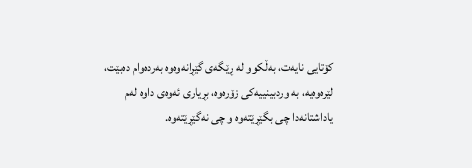کۆتایی نایەت، بەڵکوو لە ڕێگەی گێڕانەوەوە بەردەوام دەبێت، لێرەوەیە، بە وردبینییەکی زۆرەوە، بڕیاری ئەوەی داوە لەم یاداشتانەدا چی بگێڕێتەوە و چی نەگێڕێتەوە.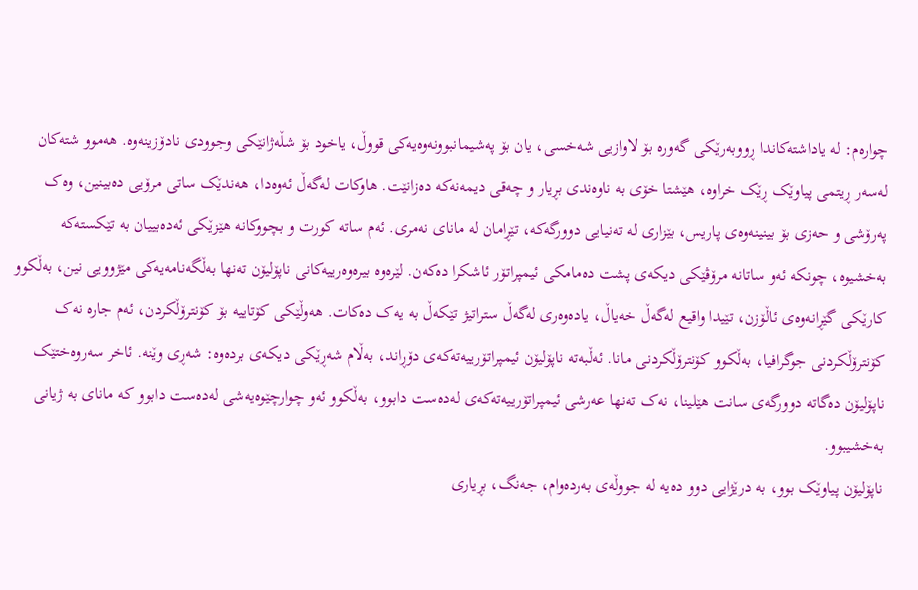چوارەم: لە یاداشتەکاندا ڕووبەرێکی گەورە بۆ لاوازیی شەخسی، یان بۆ پەشیمانبوونەوەیەکی قووڵ، یاخود بۆ شڵەژانێکی وجوودی نادۆزینەوە. هەموو شتەکان لەسەر ڕیتمی پیاوێک ڕێک خراوه، هێشتا خۆی بە ناوەندی بڕیار و چەقی دیمەنەکە دەزانێت. هاوکات لەگەڵ ئەوەدا، هەندێک ساتی مرۆیی دەبینین، وەک پەرۆشی و حەزی بۆ بینینەوەی پاریس، بێزاری لە تەنیایی دوورگەکە، تێڕامان لە مانای نەمری. ئەم ساتە کورت و بچووکانە هێزێکی ئەدەبییان بە تێکستەکە بەخشیوە، چونکه ئەو ساتانە مرۆڤێکی دیکەی پشت دەمامکی ئیمپراتۆر ئاشکرا دەکەن. لێرەوە بیرەوەرییەکانی ناپۆلیۆن تەنها بەڵگەنامەیەکی مێژوویی نین، بەڵکوو کارێکی گێڕانەوەی ئاڵۆزن، تێیدا واقیع لەگەڵ خەیاڵ، یادەوەری لەگەڵ ستراتیژ تێکەڵ بە یەک دەکات. هەوڵێکی کۆتاییە بۆ کۆنترۆڵکردن، ئەم جارە نەک کۆنترۆڵکردنی جوگرافیا، بەڵکوو کۆنترۆڵکردنی مانا. ئەڵبەتە ناپۆلیۆن ئیمپراتۆرییەتەکەی دۆڕاند، بەڵام شەڕێکی دیکەی بردەوە: شەڕی وێنە. ئاخر سەروەختێک ناپۆلیۆن دەگاتە دوورگەی سانت هێلینا، نەک تەنها عەرشی ئیمپراتۆرییەتەکەی لەدەست دابوو، بەڵکوو ئەو چوارچێوەیەشی لەدەست دابوو کە مانای بە ژیانی بەخشیبوو.
ناپۆلیۆن پیاوێک بوو، بە درێژایی دوو دەیە لە جووڵەی بەردەوام، جەنگ، بڕیاری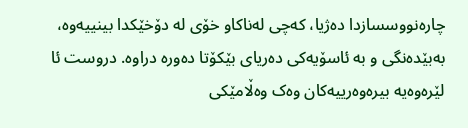چارەنووسسازدا دەژیا، کەچی لەناکاو خۆی لە دۆخێکدا بینییەوە، بەبێدەنگی و بە ئاسۆیەکی دەریای بێکۆتا دەورە دراوه. دروست ئا لێرەوەیە بیرەوەرییەکان وەک وەڵامێکی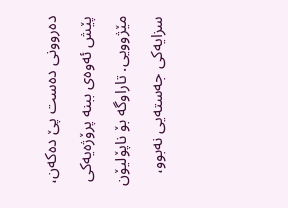دەروونی دەست پێ دەکەن، پێش ئەوەی ببنە پرۆژەیەکی مێژوویی. تاراوگە بۆ ناپۆلیۆن سزایەکی جەستەیی نەبوو،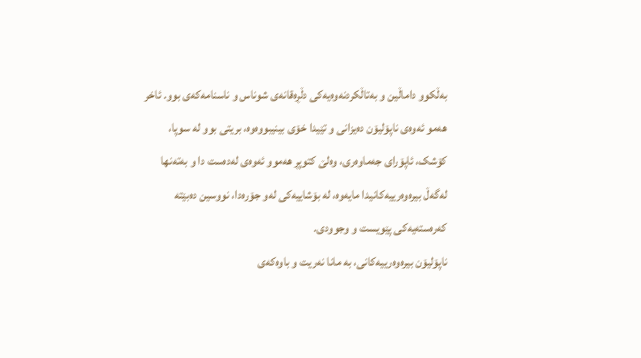بەڵکوو داماڵین و بەتاڵکردنەوەیەکی دڵڕەقانەی شوناس و ناسنامەکەی بوو. ئاخر هەمو ئەوەی ناپۆلیۆن دەیزانی و تێیدا خۆی بینیبووەوە، بریتی بوو لە سوپا، کۆشک، ئاپۆرای جەماوەری، وەلێ کتوپڕ هەموو ئەوەی لەدەست دا و بەتەنها لەگەڵ بیرەوەرییەکانیدا مایەوە، لە بۆشاییەکی لەو جۆرەدا، نووسین دەبێتە کەرەستەیەکی پێویست و وجوودی.
ناپۆلیۆن بیرەوەرییەکانی، بە مانا نەریت و باوەکەی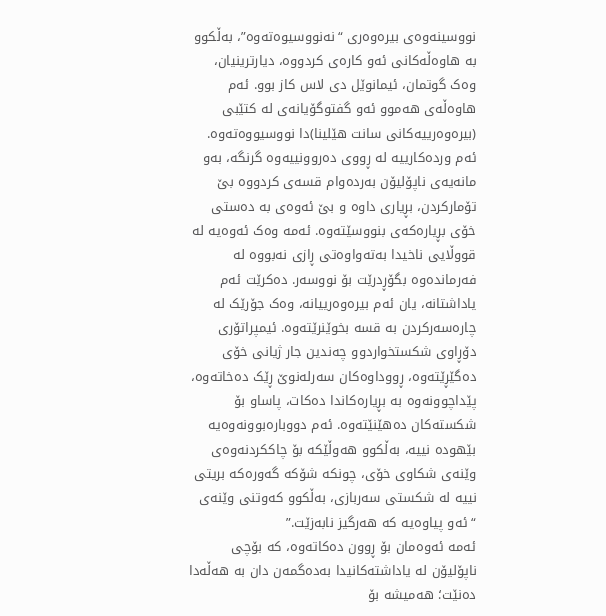نووسینەوەی بیرەوەری “نەنووسیوەتەوە”، بەڵکوو بە هاوەڵەکانی ئەو کارەی کردووە، دیارترینیان، وەک گوتمان، ئیمانوێل دی لاس کاز بوو. ئەم هاوەڵەی هەموو ئەو گفتوگۆیانەی لە کتێبی (بیرەوەرییەکانی سانت هێلینا)دا نووسیووەتەوە. ئەم وردەکارییە لە ڕووی دەروونییەوە گرنگە، بەو مانەیەی ناپۆلیۆن بەردەوام قسەی کردووە بێ تۆمارکردن، بڕیاری داوە و بێ ئەوەی بە دەستی خۆی بڕیارەکەی بنووسێتەوە. ئەمە وەک ئەوەیە لە قووڵایی ناخیدا بەتەواوەتی ڕازی نەبووە لە فەرماندەوە بگۆڕدرێت بۆ نووسەر. دەکرێت ئەم یاداشتانە، یان ئەم بیرەوەرییانە، وەک جۆرێک لە چارەسەرکردن بە قسە بخوێنرێتەوە. ئیمپراتۆری دۆڕاوی شکستخواردوو چەندین جار ژیانی خۆی دەگێڕێتەوە، ڕووداوەکان سەرلەنوێ ڕێک دەخاتەوە، پێداچوونەوە بە بڕیارەکاندا دەکات، پاساو بۆ شکستەکان دەهێنێتەوە. ئەم دووبارەبوونەوەیە بێهودە نییە، بەڵکوو هەوڵێکە بۆ چاککردنەوەی وێنەی شکاوی خۆی، چونکە شۆکە گەورەکە بریتی نییە لە شکستی سەربازی، بەڵکوو کەوتنی وێنەی “ئەو پیاوەیە کە هەرگیز نابەزێت.”
ئەمە ئەوەمان بۆ ڕوون دەکاتەوە، کە بۆچی ناپۆلیۆن لە یاداشتەکانیدا بەدەگمەن دان بە هەڵەدا دەنێت؛ هەمیشە بۆ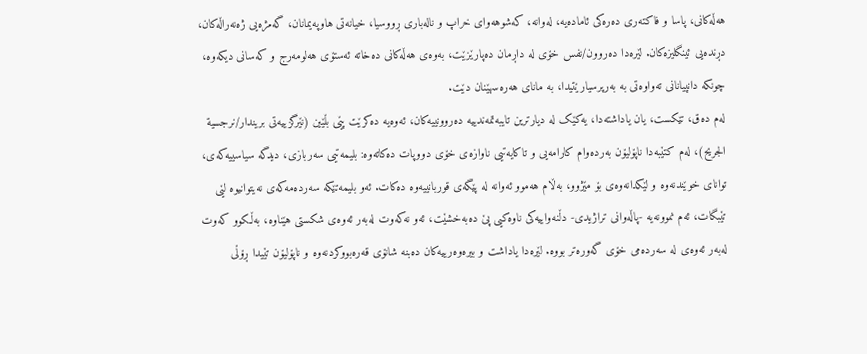هەڵەکانی، پاسا و فاکتەری دەرەکی ئامادەیە، لەوانە، کەشوهەوای خراپ و نالەباری ڕووسیا، خیانەتی هاوپەیمانان، گەمژەیی ژەنەراڵەکان، دڕندەیی ئینگلیزەکان. لێرەدا دەروون/نفس خۆی لە داڕمان دەپارێزێت، بەوەی هەڵەکانی دەخاتە ئەستۆی هەلومەرج و کەسانی دیکەوە، چونکە دانپیانانی تەواوەتی بە بەرپرسیارێتیدا، بە مانای هەرەسهێنان دێت.
لەم دەق، تێکست، یان یاداشتەدا، یەکێک لە دیارترین تایبەتمەندییە دەروونییەکان، ئەوەیە دەکرێت پێی بڵێین (نێرگزییەتی بریندار/نرجسیة الجریح)، لەم کتێبەدا ناپۆلیۆن بەردەوام کارامەیی و تاکایەتیی ناوازەی خۆی دووپات دەکاتەوە: بلیمەتیی سەربازی، دیدگە سیاسییەکەی، توانای خوێندنەوە و لێکدانەوەی بۆ مێژوو، بەڵام هەموو ئەوانە لە پێگەی قوربانییەوە دەکات. ئەو بلیمەتێکە سەردەمەکەی نەیتوانیوە لێی تێبگات، ئەم نموونەیە -پاڵەوانی تراژیدی- دڵنەواییەکی ناوەکیی پێ دەبەخشێت، ئەو نەکەوت لەبەر ئەوەی شکستی هێناوە، بەڵکوو کەوت لەبەر ئەوەی لە سەردەمی خۆی گەورەتر بووە. لێرەدا یاداشت و بیرەوەرییەکان دەبنە شانۆی قەرەبووکردنەوە و ناپۆلیۆن تێیدا ڕۆڵی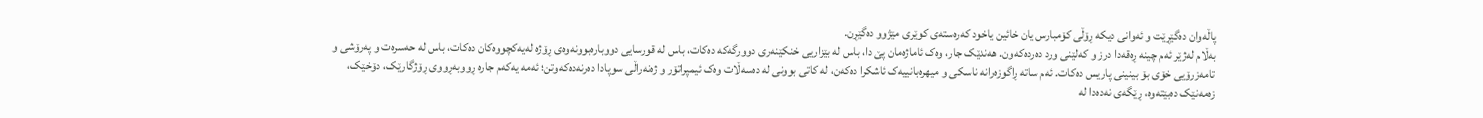پاڵەوان دەگێڕێت و ئەوانی دیکە ڕۆڵی کۆمبارس یان خائین یاخود کەرەستەی کوێری مێژوو دەگێڕن.
بەڵام لەژێر ئەم چینە ڕەقەدا درز و کەلێنی ورد دەردەکەون. هەندێک جار، وەک ئاماژەمان پێ دا، باس لە بێزاریی خنکێنەری دوورگەکە دەکات، باس لە قورسایی دووبارەبوونەوەی ڕۆژە لەیەکچووەکان دەکات، باس لە حەسرەت و پەرۆشی و تامەزرۆیی خۆی بۆ بینینی پاریس دەکات. ئەم ساتە ڕاگوزەرانە ناسکی و میهرەبانییەک ئاشکرا دەکەن، لە کاتی بوونی لە دەسەڵات وەک ئیمپراتۆر و ژەنەراڵی سوپادا دەرنەدەکەوتن؛ ئەمە یەکەم جارە ڕووبەڕووی ڕۆژگارێک، دۆخێک، زەمەنێک دەبێتەوە، ڕێگەی نەدەدا لە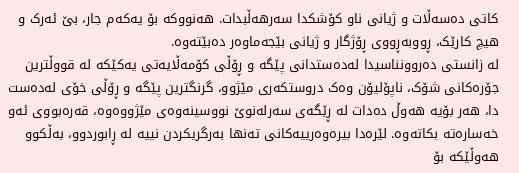کاتی دەسەڵات و ژیانی ناو کۆشکدا سەرهەڵبدات. هەنووکە بۆ یەکەم جار، بێ ئەرک و هیچ کارێک، ڕووبەڕووی ڕۆژگار و ژیانی بێجەماوەر دەبێتەوه.
لە زانستی دەروونناسیدا لەدەستدانی پێگە و ڕۆڵی کۆمەڵایەتی یەکێکە لە قووڵترین جۆرەکانی شۆک، ناپۆلیۆن وەک دروستکەری مێژوو، گرنگترین پێگە و ڕۆڵی خۆی لەدەست دا، هەر بۆیە هەوڵ دەدات لە ڕێگەی سەرلەنوێ نووسینەوەی مێژووەوە، قەرەبووی ئەو خەسارەتە بکاتەوە. لێرەدا بیرەوەرییەکانی تەنها بەرگریکردن نییە لە ڕابوردوو، بەڵکوو هەوڵێکە بۆ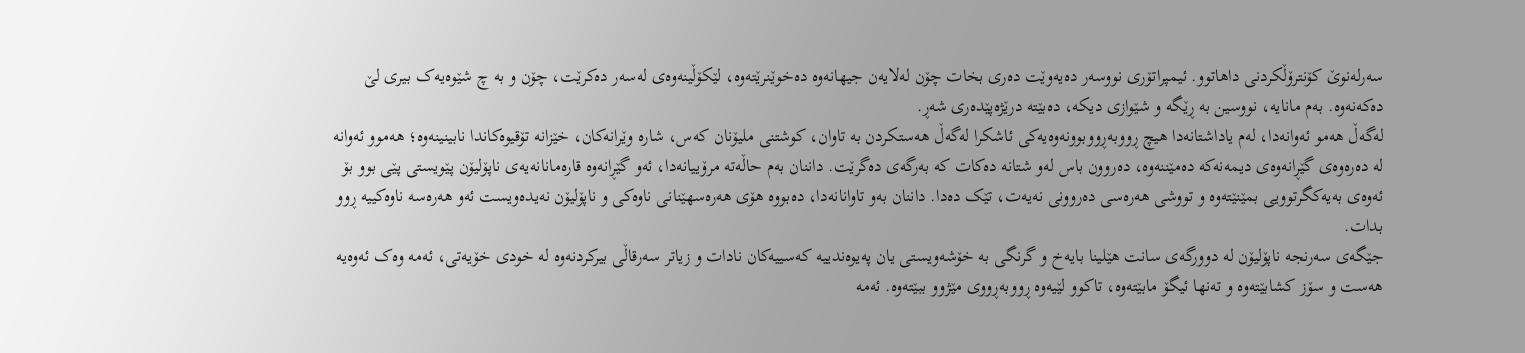سەرلەنوێ کۆنترۆڵکردنی داهاتوو. ئیمپراتۆری نووسەر دەیەوێت دەری بخات چۆن لەلایەن جیهانەوە دەخوێنرێتەوە، لێکۆڵینەوەی لەسەر دەکرێت، چۆن و بە چ شێوەیەک بیری لێ دەکەنەوە. بەم مانایە، نووسین بە ڕێگە و شێوازی دیکە، دەبێتە درێژەپێدەری شەڕ.
لەگەڵ هەمو ئەوانەدا، لەم یاداشتانەدا هیچ ڕووبەڕووبوونەوەیەکی ئاشکرا لەگەڵ هەستکردن بە تاوان، کوشتنی ملیۆنان کەس، شارە وێرانەکان، خێزانە تۆقیوەکاندا نابینینەوە؛ هەموو ئەوانە لە دەرەوەی گێڕانەوەی دیمەنەکە دەمێننەوە، دەروون باس لەو شتانە دەکات کە بەرگەی دەگرێت. داننان بەم حاڵەتە مرۆییانەدا، ئەو گێڕانەوە قارەمانانەیەی ناپۆلیۆن پێویستی پێی بوو بۆ ئەوەی بەیەکگرتوویی بمێنێتەوە و تووشی هەرەسی دەروونی نەیەت، تێک دەدا. داننان بەو تاوانانەدا، دەبووە هۆی هەرەسهێنانی ناوەکی و ناپۆلیۆن نەیدەویست ئەو هەرەسە ناوەکییە ڕوو بدات.
جێگەی سەرنجە ناپۆلیۆن لە دوورگەی سانت هێلینا بایەخ و گرنگی بە خۆشەویستی یان پەیوەندییە کەسییەکان نادات و زیاتر سەرقاڵی بیرکردنەوە لە خودی خۆیەتی، ئەمە وەک ئەوەیە هەست و سۆز کشابێتەوە و تەنها ئیگۆ مابێتەوە، تاکوو لێیەوە ڕووبەڕووی مێژوو ببێتەوە. ئەمە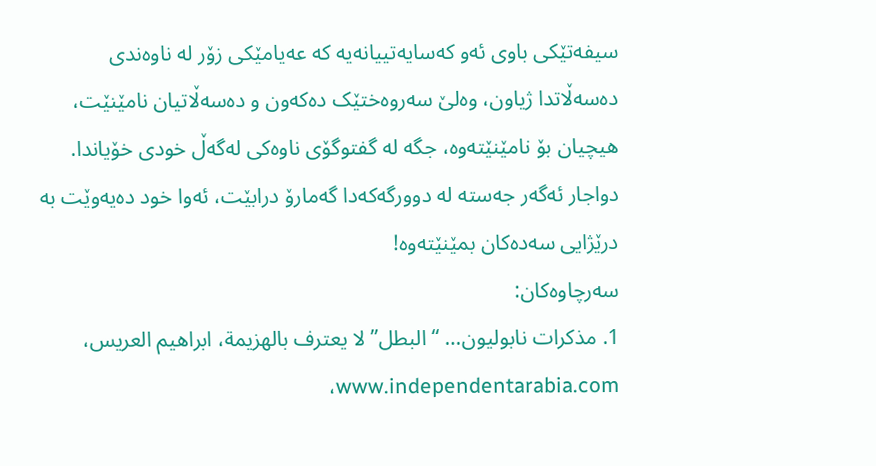سیفەتێکی باوی ئەو کەسایەتییانەیە کە عەیامێکی زۆر لە ناوەندی دەسەڵاتدا ژیاون، وەلێ سەروەختێک دەکەون و دەسەڵاتیان نامێنێت، هیچیان بۆ نامێنێتەوە، جگە لە گفتوگۆی ناوەکی لەگەڵ خودی خۆیاندا. دواجار ئەگەر جەستە لە دوورگەکەدا گەمارۆ درابێت، ئەوا خود دەیەوێت بە درێژایی سەدەکان بمێنێتەوە!
سەرچاوەکان:
1. مذکرات نابوليون… “البطل” لا يعترف بالهزيمة، ابراهیم العریس، www.independentarabia.com،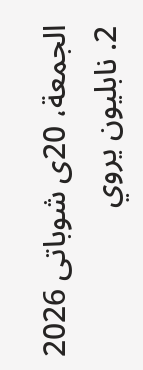الجمعة، 20ی شوباتی 2026
2. نابليون يروي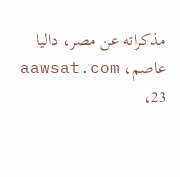مذکراته عن مصر، داليا عاصم، aawsat.com 23،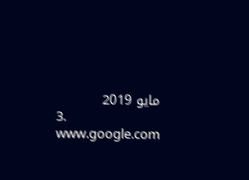مايو 2019
3. www.google.com